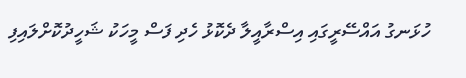ހުޅަނގު އައްސޭރީގައި އިސްރާއީލާ ދެކޮޅު ހެދި ފަސް މީހަކު ޝަހީދުކޮށްލައިފި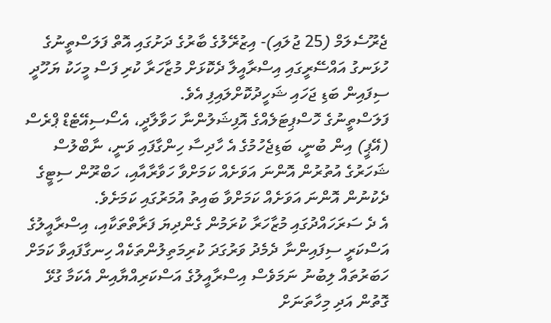ޖެރޫސެލަމް (25 ޖުލައި)- އިޒުރޭލުގެ ބާރުގެ ދަށުގައި އޮތް ފަލަސްތީނުގެ ހުޅަނގު އައްސޭރީގައި އިސްރާއީލާ ދެކޮޅަށް މުޒާހަރާ ކުރި ފަސް މީހަކު ޔަހޫދީ ސިފައިން ބަޑި ޖަހައި ޝަހީދުކޮށްލައިފި އެވެ.
ފަލަސްތީނުގެ ހޮސްޕިޓަލެއްގެ އޮފިޝަލުންނާ ހަވާލާދީ، އެސޯސިއޭޓެޑް ޕްރެސް (އޭޕީ) އިން ބުނީ، ބަޑިޖެހުމުގެ އެ ހާދިސާ ހިންގާފައި ވަނީ، ނާބްލުސް ޝަހަރުގެ އުތުރުން އޮންނަ އަވަށެއް ކަމަށްވާ ހަވާރާއާއި، ހަބްރޫން ސިޓީގެ ދެކުނުން އޮންނަ އަވަށެއް ކަމަށްވާ ބައިތު އުމަރުގައި ކަމަށެވެ.
އެ ދެ ސަރަހައްދުގައި މުޒާހަރާ ކުރަމުން ގެންދިޔަ ފަރާތްތަކާއި، އިސްރާއީލުގެ އަސްކަރީ ސިފައިންނާ ދެމެދު ވަރުގަދަ ކުރިމަތިލުންތަކެއް ހިނގާފައިވާ ކަމަށް ހަބަރުތައް ލިބުނު ނަމަވެސް އިސްރާއީލުގެ އަސްކަރިއްޔާއިން އެކަމާ ގުޅޭ ގޮތުން އަދި މިހާތަނަށް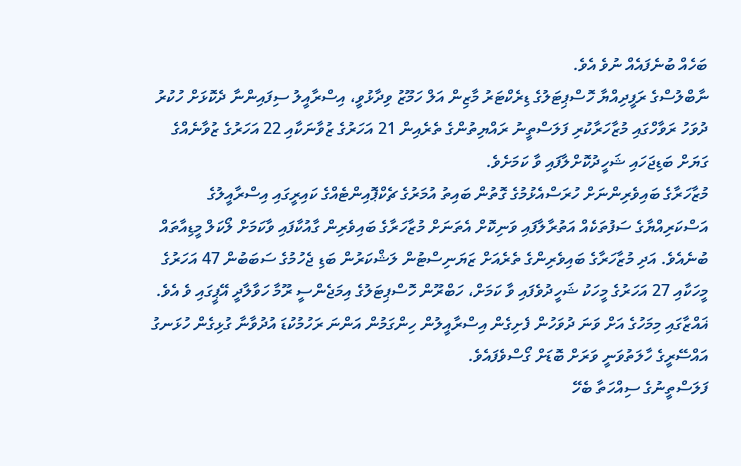ބަހެއް ބުނެފައެއް ނުވެ އެވެ.
ނާބްލުސްގެ ރަފީދިއްޔާ ހޮސްޕިޓަލުގެ ޑިރެކްޓަރު މާޒިން އަލް ހަމޫޒު ވިދާޅުވީ، އިސްރާއީލު ސިފައިންނާ ދެކޮޅަށް ހުކުރު ދުވަހު ރަވާހްގައި މުޒާހަރާކުރި ފަލަސްތީނު ރައްޔިތުންގެ ތެރެއިން 21 އަހަރުގެ ޒުވާނަކާއި 22 އަހަރުގެ ޒުވާނެއްގެ ގަޔަށް ބަޑިޖަހައި ޝަހީދުކޮށްލާފައި ވާ ކަމަށެވެ.
މުޒާހަރާގެ ބައިވެރިންނަށް ހުރަސްއެޅުމުގެ ގޮތުން ބައިތު އުމަރުގެ ޗެކްޕޮއިންޓެއްގެ ކައިރީގައި އިސްރާއީލުގެ އަސްކަރިއްޔާގެ ސަފުތަކެއް އަތުރާލާފައި ވަނިކޮށް އެތަނަށް މުޒާހަރާގެ ބައިވެރިން ގާއުކާފައި ވާކަމަށް ލޯކަލް މީޑިއާތައް ބުނެއެވެ. އަދި މުޒާހަރާގެ ބައިވެރިންގެ ތެރެއަށް ޒަޔަނިސްޓުން ލަޝްކަރުން ބަޑި ޖެހުމުގެ ސަބަބުން 47 އަހަރުގެ މީހަކާއި 27 އަހަރުގެ މީހަކު ޝަހީދުވެފައި ވާ ކަމަށް، ހަބްރޫން ހޮސްޕިޓަލުގެ އިމަޖެންސީ ރޫމާ ހަވާލާދީ އޭޕީގައި ވެ އެވެ.
ޣައްޒާގައި މިމަހުގެ އަށް ވަނަ ދުވަހުން ފެށިގެން އިސްރާއީލުން ހިންގަމުން އަންނަ ރަހުމުކުޑަ އުދުވާނާ ގުޅިގެން ހުޅަނގު އައްސޭރީގެ ހާލަތުވަނީ ވަރަށް ބޮޑަށް ގޯސްވެފައެވެ.
ފަލަސްތީނުގެ ސިއްހަތާ ބެހޭ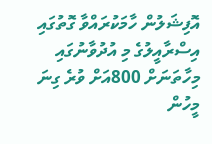އޮފިޝަލުން ހާމަކުރައްވާ ގޮތުގައި އިސްރާއީލުގެ މި އުދުވާނުގައި މިހާތަނަށް 800އަށް ވުރެ ގިނަ މީހުން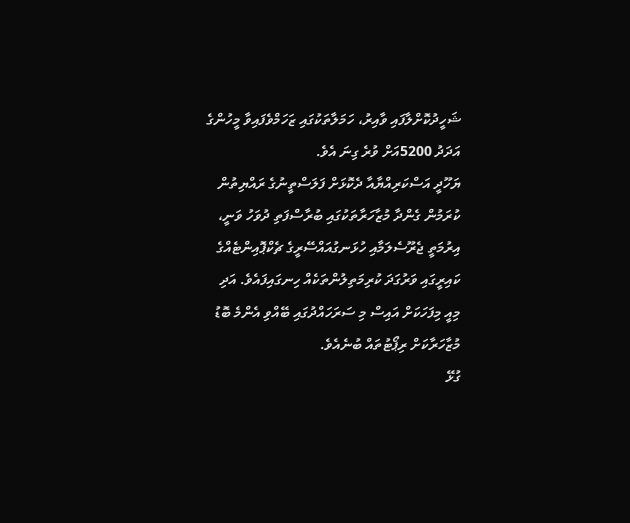ޝަހީދުކޮށްލާފައި ވާއިރު، ހަމަލާތަކުގައި ޒަހަމްވެފައިވާ މީހުންގެ އަދަދު 5200އަށް ވުރެ ގިނަ އެވެ.
ޔަހޫދީ އަސްކަރިއްޔާއާ ދެކޮޅަށް ފަލަސްތީނުގެ ރައްޔިތުން ކުރަމުން ގެންދާ މުޒާހަރާތަކުގައި ބުރާސްފަތި ދުވަހު ވަނީ، އިރުމަތީ ޖެރޫސެލަމާއި ހުޅަނގުއައްސޭރީގެ ޗެކްޕޮއިންޓެއްގެ ކައިރީގައި ވަރުގަދަ ކުރިމަތިލުންތަކެއް ހިނގައިފައެވެ. އަދި މިއީ މިފަހަކަށް އައިސް މި ސަރަހައްދުގައި ބޭއްވި އެންމެ ބޮޑު މުޒާހަރާކަށް ރިޕޯޓުތައް ބުނެއެވެ.
ގުޅޭ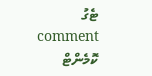ޓެގު
comment ކޮމެންޓް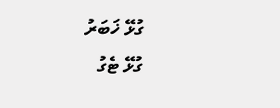ގުޅޭ ޚަބަރު
ގުޅޭ ޓެގު